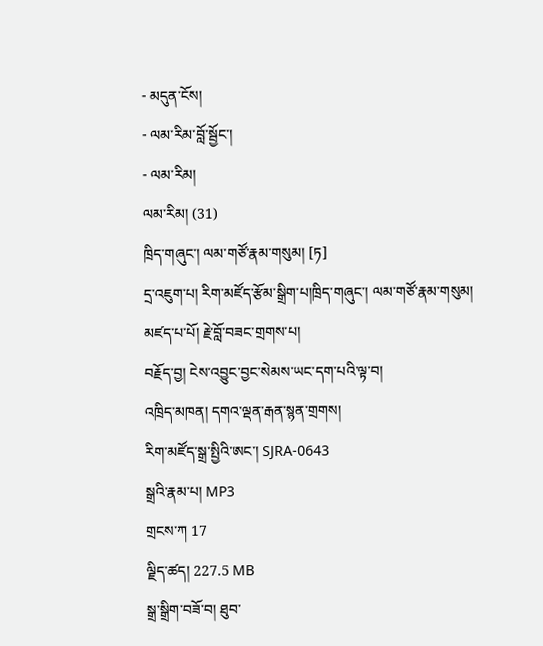- མདུན་ངོས།
- ལམ་རིམ་བློ་སྦྱོང་།
- ལམ་རིམ།
ལམ་རིམ། (31)
ཁྲིད་གཞུང་། ལམ་གཙོ་རྣམ་གསུམ། [ཏ]
དྲ་འཇུག་པ། རིག་མཛོད་རྩོམ་སྒྲིག་པ།ཁྲིད་གཞུང་། ལམ་གཙོ་རྣམ་གསུམ།
མཛད་པ་པོ། རྗེ་བློ་བཟང་གྲགས་པ།
བརྗོད་བྱ། ངེས་འབྱུང་བྱང་སེམས་ཡང་དག་པའི་ལྟ་བ།
འཁྲིད་མཁན། དགའ་ལྡན་རྒན་སྙན་གྲགས།
རིག་མཛོད་སྒྲ་སྤྱིའི་ཨང་། SJRA-0643
སྒྲའི་རྣམ་པ། MP3
གྲངས་ཀ 17
ལྗིད་ཚད། 227.5 MB
སྒྲ་སྒྲིག་བཟོ་བ། ཐུབ་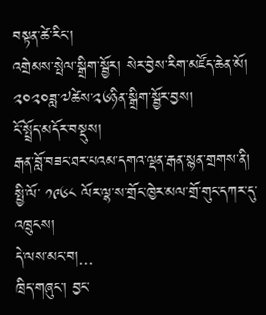བསྟན་ཚེ་རིང་།
འགྲེམས་སྤེལ་སྒྲིག་སྦྱོར། སེར་བྱེས་རིག་མཛོད་ཆེན་མོ།
༢༠༢༠ཟླ་༧ཚེས་༢༦ཉིན་སྒྲིག་སྦྱོར་བྱས།
ངོ་སྤྲོད་མདོར་བསྡུས།
རྒན་བློ་བཟང་ཐར་པའམ་དགའ་ལྡན་རྒན་སྙན་གྲགས་ནི། སྤྱི་ལོ་ ༡༩༦༨ ལོར་ལྷ་ས་གྲོང་ཁྱེར་མལ་གྲོ་གུང་དཀར་དུ་འཁྲུངས།
དེ་ལས་མང་བ།...
ཁྲིད་གཞུང་། བྱང་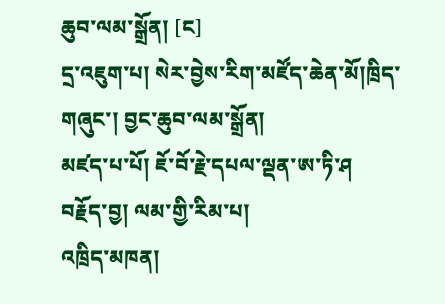ཆུབ་ལམ་སྒྲོན། [ང]
དྲ་འཇུག་པ། སེར་བྱེས་རིག་མཛོད་ཆེན་མོ།ཁྲིད་གཞུང་། བྱང་ཆུབ་ལམ་སྒྲོན།
མཛད་པ་པོ། ཇོ་བོ་རྗེ་དཔལ་ལྡན་ཨ་ཏི་ཤ
བརྗོད་བྱ། ལམ་གྱི་རིམ་པ།
འཁྲིད་མཁན།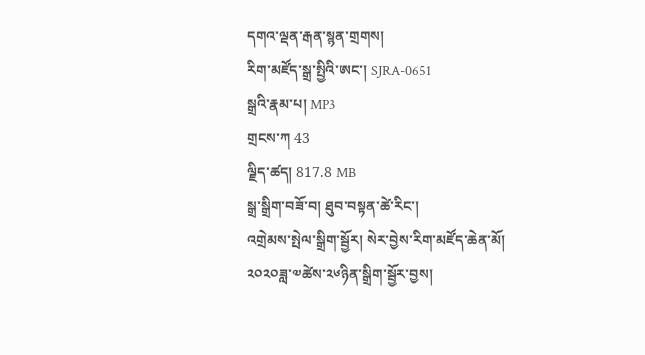དགའ་ལྡན་རྒན་སྙན་གྲགས།
རིག་མཛོད་སྒྲ་སྤྱིའི་ཨང་། SJRA-0651
སྒྲའི་རྣམ་པ། MP3
གྲངས་ཀ 43
ལྗིད་ཚད། 817.8 MB
སྒྲ་སྒྲིག་བཟོ་བ། ཐུབ་བསྟན་ཚེ་རིང་།
འགྲེམས་སྤེལ་སྒྲིག་སྦྱོར། སེར་བྱེས་རིག་མཛོད་ཆེན་མོ།
༢༠༢༠ཟླ་༧ཚེས་༢༦ཉིན་སྒྲིག་སྦྱོར་བྱས།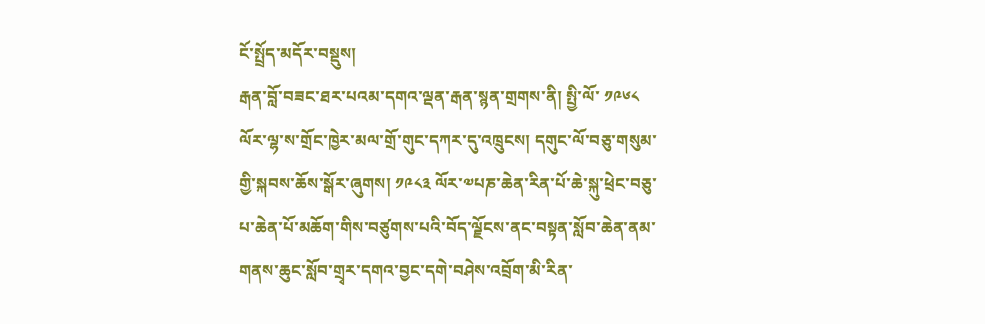ངོ་སྤྲོད་མདོར་བསྡུས།
རྒན་བློ་བཟང་ཐར་པའམ་དགའ་ལྡན་རྒན་སྙན་གྲགས་ནི། སྤྱི་ལོ་ ༡༩༦༨ ལོར་ལྷ་ས་གྲོང་ཁྱེར་མལ་གྲོ་གུང་དཀར་དུ་འཁྲུངས། དགུང་ལོ་བཅུ་གསུམ་གྱི་སྐབས་ཆོས་སྒོར་ཞུགས། ༡༩༨༣ ལོར་༧པཎ་ཆེན་རིན་པོ་ཆེ་སྐུ་ཕྲེང་བཅུ་པ་ཆེན་པོ་མཆོག་གིས་བཙུགས་པའི་བོད་ལྗོངས་ནང་བསྟན་སློབ་ཆེན་ནམ་གནས་ཆུང་སློབ་གྲྭར་དགའ་བྱང་དགེ་བཤེས་འབྲོག་མི་རིན་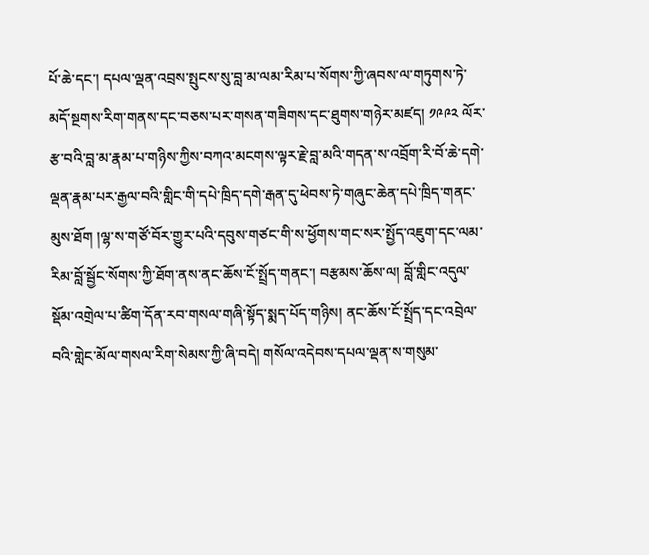པོ་ཆེ་དང་། དཔལ་ལྡན་འབྲས་སྤུངས་སུ་བླ་མ་ལམ་རིམ་པ་སོགས་ཀྱི་ཞབས་ལ་གཏུགས་ཏེ་མདོ་སྔགས་རིག་གནས་དང་བཅས་པར་གསན་གཟིགས་དང་ཐུགས་གཉེར་མཛད། ༡༩༩༢ ལོར་རྩ་བའི་བླ་མ་རྣམ་པ་གཉིས་ཀྱིས་བཀའ་མངགས་ལྟར་རྗེ་བླ་མའི་གདན་ས་འབྲོག་རི་བོ་ཆེ་དགེ་ལྡན་རྣམ་པར་རྒྱལ་བའི་གླིང་གི་དཔེ་ཁྲིད་དགེ་རྒན་དུ་ཕེབས་ཏེ་གཞུང་ཆེན་དཔེ་ཁྲིད་གནང་མུས་ཐོག །ལྷ་ས་གཙོ་བོར་གྱུར་པའི་དབུས་གཙང་གི་ས་ཕྱོགས་གང་སར་སྤྱོད་འཇུག་དང་ལམ་རིམ་བློ་སྦྱོང་སོགས་ཀྱི་ཐོག་ནས་ནང་ཆོས་ངོ་སྤྲོད་གནང་། བརྩམས་ཆོས་ལ། བློ་གླིང་འདུལ་སྡོམ་འགྲེལ་པ་ཚིག་དོན་རབ་གསལ་གཞི་སྟོད་སྨད་པོད་གཉིས། ནང་ཆོས་ངོ་སྤྲོད་དང་འབྲེལ་བའི་གླེང་མོལ་གསལ་རིག་སེམས་ཀྱི་ཞི་བདེ། གསོལ་འདེབས་དཔལ་ལྡན་ས་གསུམ་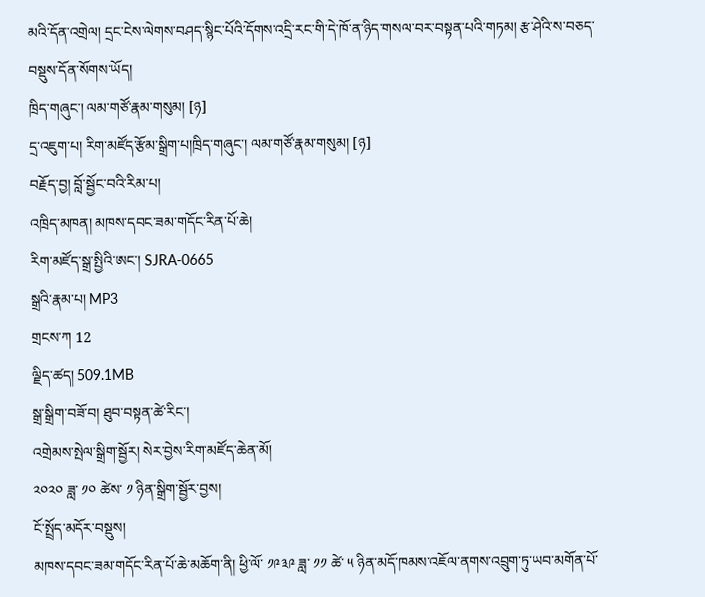མའི་དོན་འགྲེལ། དྲང་ངེས་ལེགས་བཤད་སྙིང་པོའི་དོགས་འདྲི་རང་གི་དེ་ཁོ་ན་ཉིད་གསལ་བར་བསྟན་པའི་གཏམ། རྩ་ཤེའི་ས་བཅད་བསྡུས་དོན་སོགས་ཡོད།
ཁྲིད་གཞུང་། ལམ་གཙོ་རྣམ་གསུམ། [ཉ]
དྲ་འཇུག་པ། རིག་མཛོད་རྩོམ་སྒྲིག་པ།ཁྲིད་གཞུང་། ལམ་གཙོ་རྣམ་གསུམ། [ཉ]
བརྗོད་བྱ། བློ་སྦྱོང་བའི་རིམ་པ།
འཁྲིད་མཁན། མཁས་དབང་ཟམ་གདོང་རིན་པོ་ཆེ།
རིག་མཛོད་སྒྲ་སྤྱིའི་ཨང་། SJRA-0665
སྒྲའི་རྣམ་པ། MP3
གྲངས་ཀ 12
ལྗིད་ཚད། 509.1MB
སྒྲ་སྒྲིག་བཟོ་བ། ཐུབ་བསྟན་ཚེ་རིང་།
འགྲེམས་སྤེལ་སྒྲིག་སྦྱོར། སེར་བྱེས་རིག་མཛོད་ཆེན་མོ།
༢༠༢༠ ཟླ་ ༡༠ ཚེས་ ༡ ཉིན་སྒྲིག་སྦྱོར་བྱས།
ངོ་སྤྲོད་མདོར་བསྡུས།
མཁས་དབང་ཟམ་གདོང་རིན་པོ་ཆེ་མཆོག་ནི། ཕྱི་ལོ་ ༡༩༣༩ ཟླ་ ༡༡ ཚེ་ ༥ ཉིན་མདོ་ཁམས་འཇོལ་ནགས་འབྲུག་ཏུ་ཡབ་མགོན་པོ་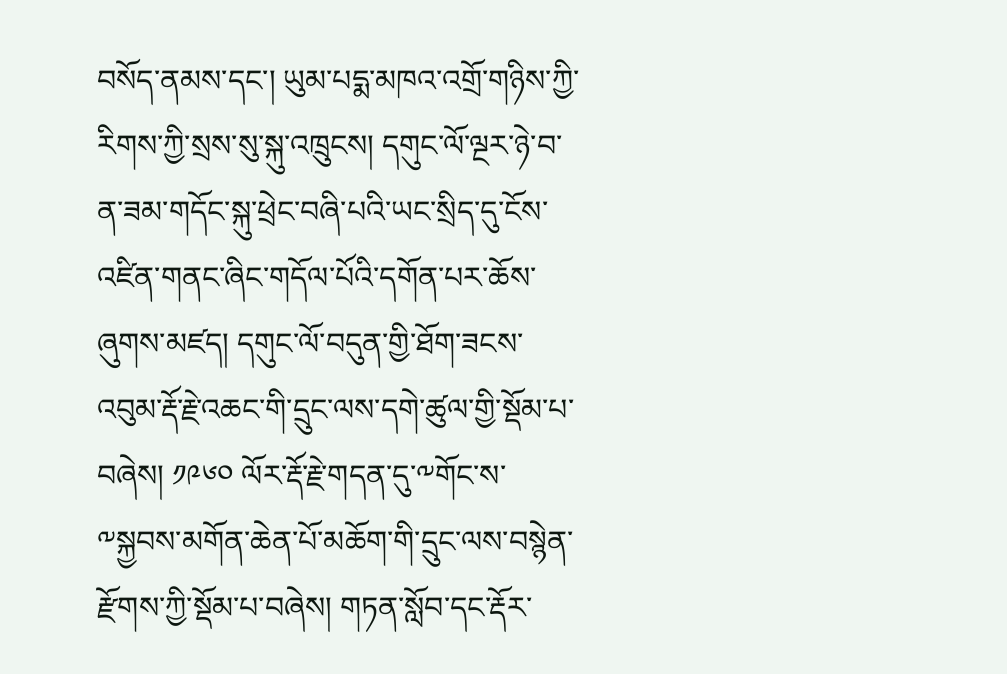བསོད་ནམས་དང་། ཡུམ་པདྨ་མཁའ་འགྲོ་གཉིས་ཀྱི་རིགས་ཀྱི་སྲས་སུ་སྐུ་འཁྲུངས། དགུང་ལོ་ལྔར་ཉེ་བ་ན་ཟམ་གདོང་སྐུ་ཕྲེང་བཞི་པའི་ཡང་སྲིད་དུ་ངོས་འཛིན་གནང་ཞིང་གདོལ་པོའི་དགོན་པར་ཆོས་ཞུགས་མཛད། དགུང་ལོ་བདུན་གྱི་ཐོག་ཟངས་འབུམ་རྡོ་རྗེ་འཆང་གི་དྲུང་ལས་དགེ་ཚུལ་གྱི་སྡོམ་པ་བཞེས། ༡༩༦༠ ལོར་རྡོ་རྗེ་གདན་དུ་༸གོང་ས་༸སྐྱབས་མགོན་ཆེན་པོ་མཆོག་གི་དྲུང་ལས་བསྙེན་རྫོགས་ཀྱི་སྡོམ་པ་བཞེས། གཏན་སློབ་དང་རྡོར་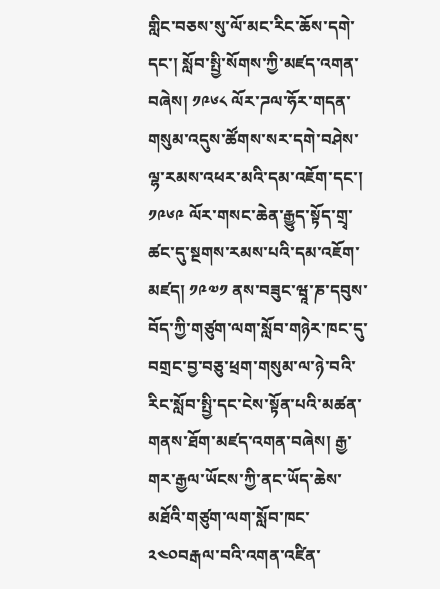གླིང་བཅས་སུ་ལོ་མང་རིང་ཆོས་དགེ་དང་། སློབ་སྤྱི་སོགས་ཀྱི་མཛད་འགན་བཞེས། ༡༩༦༨ ལོར་ཌལ་ཧོར་གདན་གསུམ་འདུས་ཚོགས་སར་དགེ་བཤེས་ལྷ་རམས་འཕར་མའི་དམ་འཇོག་དང་། ༡༩༦༩ ལོར་གསང་ཆེན་རྒྱུད་སྟོད་གྲྭ་ཚང་དུ་སྔགས་རམས་པའི་དམ་འཇོག་མཛད། ༡༩༧༡ ནས་བཟུང་ཝཱ་ཎ་དབུས་བོད་ཀྱི་གཙུག་ལག་སློབ་གཉེར་ཁང་དུ་བགྲང་བྱ་བཅུ་ཕྲག་གསུམ་ལ་ཉེ་བའི་རིང་སློབ་སྤྱི་དང་ངེས་སྟོན་པའི་མཚན་གནས་ཐོག་མཛད་འགན་བཞེས། རྒྱ་གར་རྒྱལ་ཡོངས་ཀྱི་ནང་ཡོད་ཆེས་མཐོའི་གཙུག་ལག་སློབ་ཁང་༢༤༠བརྒལ་བའི་འགན་འཛིན་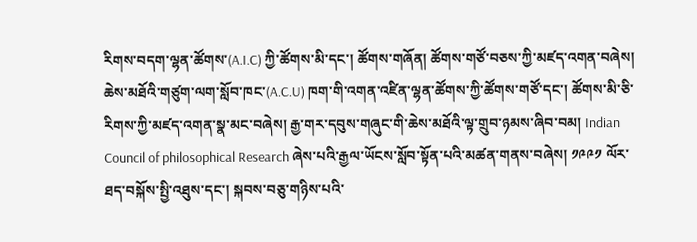རིགས་བདག་ལྷན་ཚོགས་(A.I.C) ཀྱི་ཚོགས་མི་དང་། ཚོགས་གཞོན། ཚོགས་གཙོ་བཅས་ཀྱི་མཛད་འགན་བཞེས། ཆེས་མཐོའི་གཙུག་ལག་སློབ་ཁང་(A.C.U) ཁག་གི་འགན་འཛིན་ལྷན་ཚོགས་ཀྱི་ཚོགས་གཙོ་དང་། ཚོགས་མི་ཅི་རིགས་ཀྱི་མཛད་འགན་སྣ་མང་བཞེས། རྒྱ་གར་དབུས་གཞུང་གི་ཆེས་མཐོའི་ལྟ་གྲུབ་ཉམས་ཞིབ་བམ། Indian Council of philosophical Research ཞེས་པའི་རྒྱལ་ཡོངས་སློབ་སྟོན་པའི་མཚན་གནས་བཞེས། ༡༩༩༡ ལོར་ཐད་བསྐོས་སྤྱི་འཐུས་དང་། སྐབས་བཅུ་གཉིས་པའི་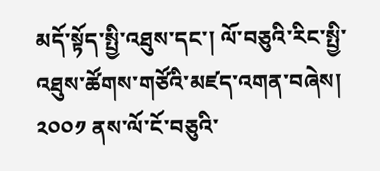མདོ་སྟོད་སྤྱི་འཐུས་དང་། ལོ་བཅུའི་རིང་སྤྱི་འཐུས་ཚོགས་གཙོའི་མཛད་འགན་བཞེས། ༢༠༠༡ ནས་ལོ་ངོ་བཅུའི་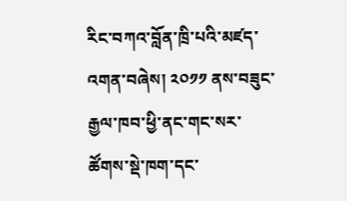རིང་བཀའ་བློན་ཁྲི་པའི་མཛད་འགན་བཞེས། ༢༠༡༡ ནས་བཟུང་རྒྱལ་ཁབ་ཕྱི་ནང་གང་སར་ཚོགས་སྡེ་ཁག་དང་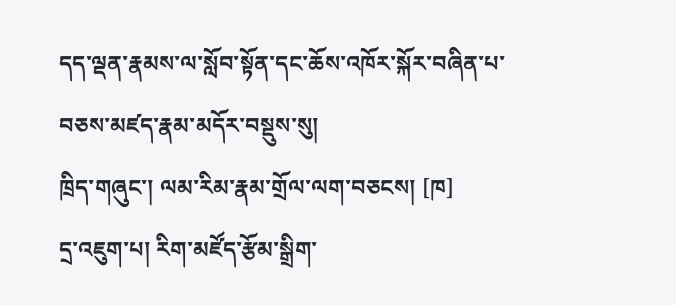དད་ལྡན་རྣམས་ལ་སློབ་སྟོན་དང་ཆོས་འཁོར་སྐོར་བཞིན་པ་བཅས་མཛད་རྣམ་མདོར་བསྡུས་སུ།
ཁྲིད་གཞུང་། ལམ་རིམ་རྣམ་གྲོལ་ལག་བཅངས། [ཁ]
དྲ་འཇུག་པ། རིག་མཛོད་རྩོམ་སྒྲིག་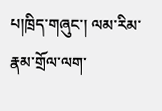པ།ཁྲིད་གཞུང་། ལམ་རིམ་རྣམ་གྲོལ་ལག་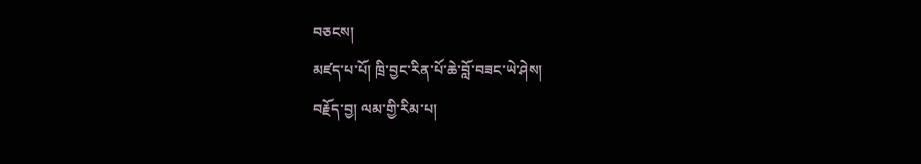བཅངས།
མཛད་པ་པོ། ཁྲི་བྱང་རིན་པོ་ཆེ་བློ་བཟང་ཡེ་ཤེས།
བརྗོད་བྱ། ལམ་གྱི་རིམ་པ།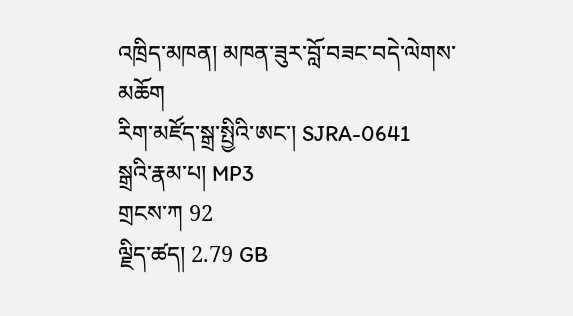འཁྲིད་མཁན། མཁན་ཟུར་བློ་བཟང་བདེ་ལེགས་མཆོག
རིག་མཛོད་སྒྲ་སྤྱིའི་ཨང་། SJRA-0641
སྒྲའི་རྣམ་པ། MP3
གྲངས་ཀ 92
ལྗིད་ཚད། 2.79 GB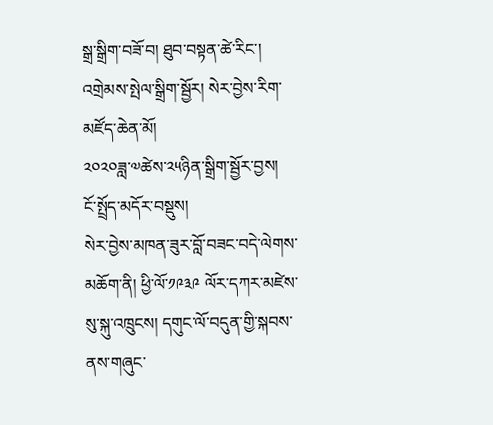སྒྲ་སྒྲིག་བཟོ་བ། ཐུབ་བསྟན་ཚེ་རིང་།
འགྲེམས་སྤེལ་སྒྲིག་སྦྱོར། སེར་བྱེས་རིག་མཛོད་ཆེན་མོ།
༢༠༢༠ཟླ་༧ཚེས་༢༥ཉིན་སྒྲིག་སྦྱོར་བྱས།
ངོ་སྤྲོད་མདོར་བསྡུས།
སེར་བྱེས་མཁན་ཟུར་བློ་བཟང་བདེ་ལེགས་མཆོག་ནི། ཕྱི་ལོ་༡༩༣༩ ལོར་དཀར་མཛེས་སུ་སྐུ་འཁྲུངས། དགུང་ལོ་བདུན་གྱི་སྐབས་ནས་གཞུང་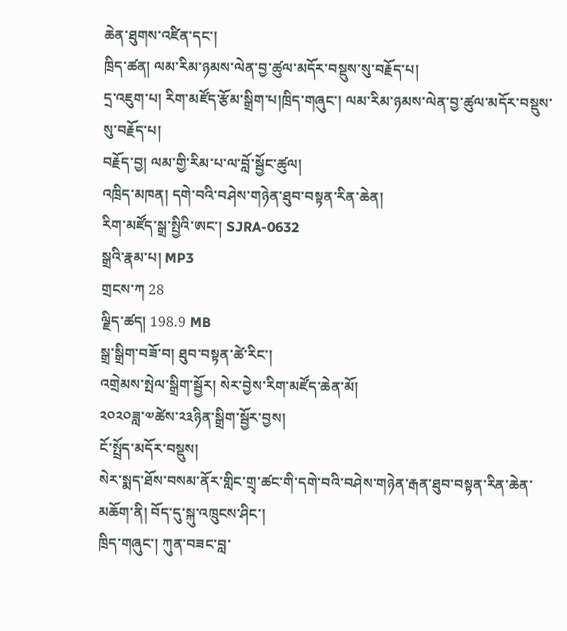ཆེན་ཐུགས་འཛིན་དང་།
ཁྲིད་ཚན། ལམ་རིམ་ཉམས་ལེན་བྱ་ཚུལ་མདོར་བསྡུས་སུ་བརྗོད་པ།
དྲ་འཇུག་པ། རིག་མཛོད་རྩོམ་སྒྲིག་པ།ཁྲིད་གཞུང་། ལམ་རིམ་ཉམས་ལེན་བྱ་ཚུལ་མདོར་བསྡུས་སུ་བརྗོད་པ།
བརྗོད་བྱ། ལམ་གྱི་རིམ་པ་ལ་བློ་སྦྱོང་ཚུལ།
འཁྲིད་མཁན། དགེ་བའི་བཤེས་གཉེན་ཐུབ་བསྟན་རིན་ཆེན།
རིག་མཛོད་སྒྲ་སྤྱིའི་ཨང་། SJRA-0632
སྒྲའི་རྣམ་པ། MP3
གྲངས་ཀ 28
ལྗིད་ཚད། 198.9 MB
སྒྲ་སྒྲིག་བཟོ་བ། ཐུབ་བསྟན་ཚེ་རིང་།
འགྲེམས་སྤེལ་སྒྲིག་སྦྱོར། སེར་བྱེས་རིག་མཛོད་ཆེན་མོ།
༢༠༢༠ཟླ་༧ཚེས་༢༣ཉིན་སྒྲིག་སྦྱོར་བྱས།
ངོ་སྤྲོད་མདོར་བསྡུས།
སེར་སྨད་ཐོས་བསམ་ནོར་གླིང་གྲྭ་ཚང་གི་དགེ་བའི་བཤེས་གཉེན་རྒན་ཐུབ་བསྟན་རིན་ཆེན་མཆོག་ནི། བོད་དུ་སྐུ་འཁྲུངས་ཤིང་།
ཁྲིད་གཞུང་། ཀུན་བཟང་བླ་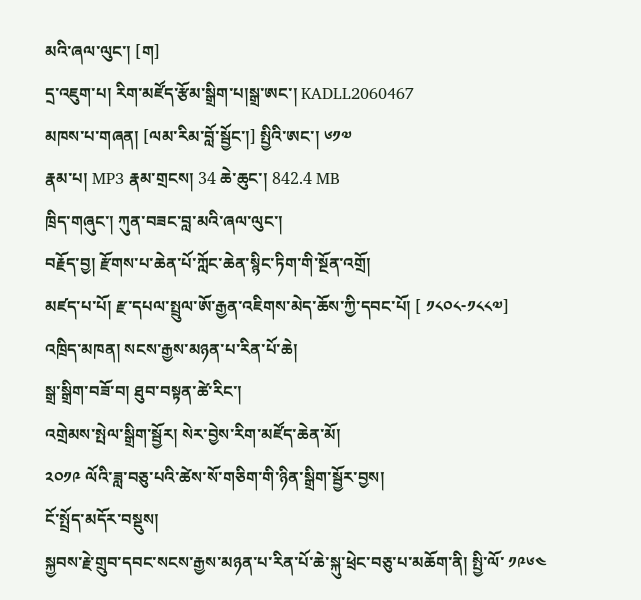མའི་ཞལ་ལུང་། [ག]
དྲ་འཇུག་པ། རིག་མཛོད་རྩོམ་སྒྲིག་པ།སྒྲ་ཨང་། KADLL2060467
མཁས་པ་གཞན། [ལམ་རིམ་བློ་སྦྱོང་།] སྤྱིའི་ཨང་། ༦༡༧
རྣམ་པ། MP3 རྣམ་གྲངས། 34 ཆེ་ཆུང་། 842.4 MB
ཁྲིད་གཞུང་། ཀུན་བཟང་བླ་མའི་ཞལ་ལུང་།
བརྗོད་བྱ། རྫོགས་པ་ཆེན་པོ་ཀློང་ཆེན་སྙིང་ཏིག་གི་སྔོན་འགྲོ།
མཛད་པ་པོ། རྫ་དཔལ་སྤྲུལ་ཨོ་རྒྱན་འཇིགས་མེད་ཆོས་ཀྱི་དབང་པོ། [ ༡༨༠༨-༡༨༨༧]
འཁྲིད་མཁན། སངས་རྒྱས་མཉན་པ་རིན་པོ་ཆེ།
སྒྲ་སྒྲིག་བཟོ་བ། ཐུབ་བསྟན་ཚེ་རིང་།
འགྲེམས་སྤེལ་སྒྲིག་སྦྱོར། སེར་བྱེས་རིག་མཛོད་ཆེན་མོ།
༢༠༡༩ ལོའི་ཟླ་བཅུ་པའི་ཚེས་སོ་གཅིག་གི་ཉིན་སྒྲིག་སྦྱོར་བྱས།
ངོ་སྤྲོད་མདོར་བསྡུས།
སྐྱབས་རྗེ་གྲུབ་དབང་སངས་རྒྱས་མཉན་པ་རིན་པོ་ཆེ་སྐུ་ཕྲེང་བཅུ་པ་མཆོག་ནི། སྤྱི་ལོ་ ༡༩༦༤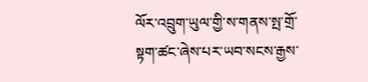ལོར་འབྲུག་ཡུལ་གྱི་ས་གནས་སྤ་གྲོ་སྟག་ཚང་ཞེས་པར་ཡབ་སངས་རྒྱས་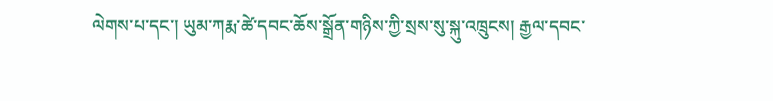ལེགས་པ་དང་། ཡུམ་ཀརྨ་ཚེ་དབང་ཆོས་སྒྲོན་གཉིས་ཀྱི་སྲས་སུ་སྐུ་འཁྲུངས། རྒྱལ་དབང་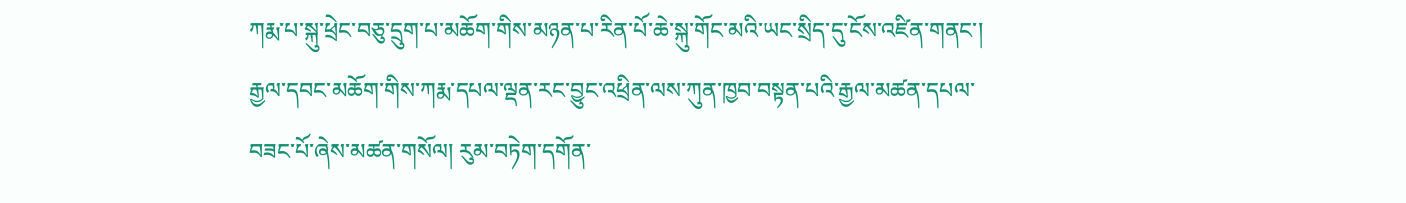ཀརྨ་པ་སྐུ་ཕྲེང་བཅུ་དྲུག་པ་མཆོག་གིས་མཉན་པ་རིན་པོ་ཆེ་སྐུ་གོང་མའི་ཡང་སྲིད་དུ་ངོས་འཛིན་གནང་། རྒྱལ་དབང་མཆོག་གིས་ཀརྨ་དཔལ་ལྡན་རང་བྱུང་འཕྲིན་ལས་ཀུན་ཁྱབ་བསྟན་པའི་རྒྱལ་མཚན་དཔལ་བཟང་པོ་ཞེས་མཚན་གསོལ། རུམ་བཏེག་དགོན་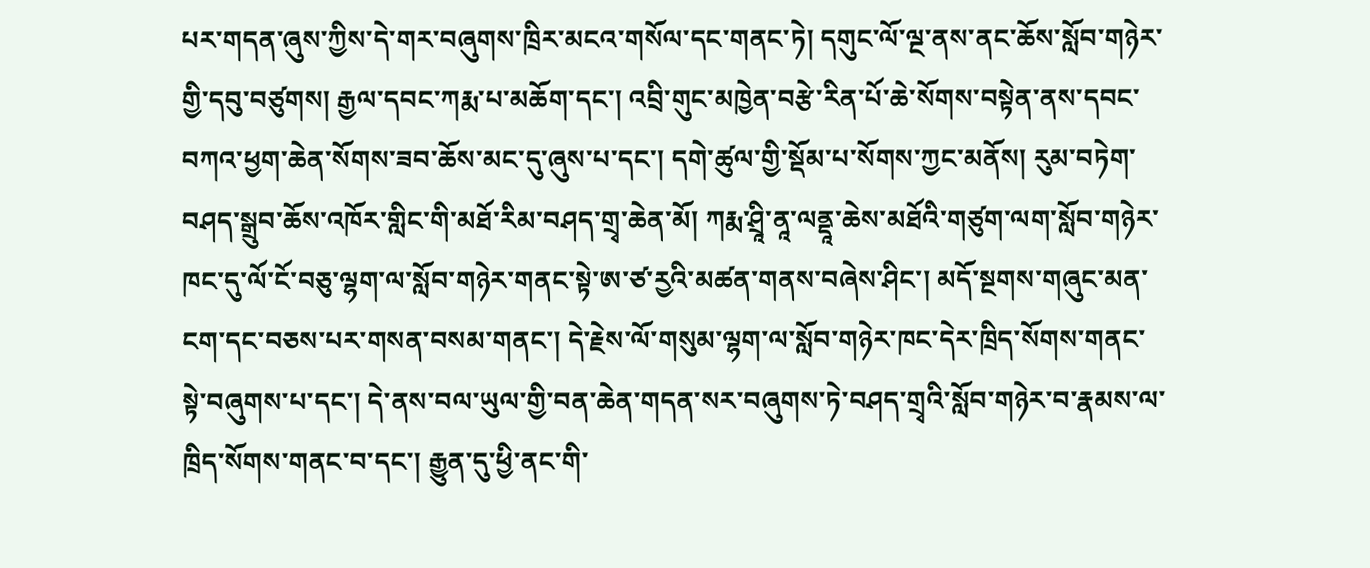པར་གདན་ཞུས་ཀྱིས་དེ་གར་བཞུགས་ཁྲིར་མངའ་གསོལ་དང་གནང་ཏེ། དགུང་ལོ་ལྔ་ནས་ནང་ཆོས་སློབ་གཉེར་གྱི་དབུ་བཙུགས། རྒྱལ་དབང་ཀརྨ་པ་མཆོག་དང་། འབྲི་གུང་མཁྱེན་བརྩེ་རིན་པོ་ཆེ་སོགས་བསྟེན་ནས་དབང་བཀའ་ཕྱག་ཆེན་སོགས་ཟབ་ཆོས་མང་དུ་ཞུས་པ་དང་། དགེ་ཚུལ་གྱི་སྡོམ་པ་སོགས་ཀྱང་མནོས། རུམ་བཏེག་བཤད་སྒྲུབ་ཆོས་འཁོར་གླིང་གི་མཐོ་རིམ་བཤད་གྲྭ་ཆེན་མོ། ཀརྨ་ཤྲཱི་ནཱ་ལནྡཱ་ཆེས་མཐོའི་གཙུག་ལག་སློབ་གཉེར་ཁང་དུ་ལོ་ངོ་བཅུ་ལྷག་ལ་སློབ་གཉེར་གནང་སྟེ་ཨ་ཙ་རྱའི་མཚན་གནས་བཞེས་ཤིང་། མདོ་སྔགས་གཞུང་མན་ངག་དང་བཅས་པར་གསན་བསམ་གནང་། དེ་རྗེས་ལོ་གསུམ་ལྷག་ལ་སློབ་གཉེར་ཁང་དེར་ཁྲིད་སོགས་གནང་སྟེ་བཞུགས་པ་དང་། དེ་ནས་བལ་ཡུལ་གྱི་བན་ཆེན་གདན་སར་བཞུགས་ཏེ་བཤད་གྲྭའི་སློབ་གཉེར་བ་རྣམས་ལ་ཁྲིད་སོགས་གནང་བ་དང་། རྒྱུན་དུ་ཕྱི་ནང་གི་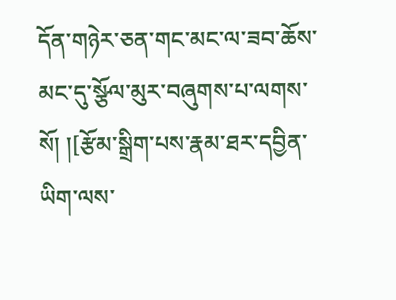དོན་གཉེར་ཅན་གང་མང་ལ་ཟབ་ཆོས་མང་དུ་སྩོལ་མུར་བཞུགས་པ་ལགས་སོ། །[རྩོམ་སྒྲིག་པས་རྣམ་ཐར་དབྱིན་ཡིག་ལས་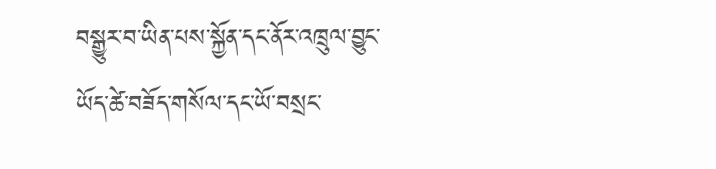བསྒྱུར་བ་ཡིན་པས་སྐྱོན་དང་ནོར་འཁྲུལ་བྱུང་ཡོད་ཚེ་བཟོད་གསོལ་དང་ཡོ་བསྲང་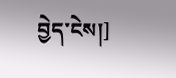བྱེད་ངེས།]